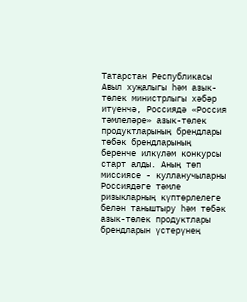Татарстан Республикасы Авыл хуҗалыгы һәм азык-төлек министрлыгы хәбәр итүенчә, Россиядә «Россия тәмлеләре» азык-төлек продуктларының брендлары төбәк брендларының беренче илкүләм конкурсы старт алды. Аның төп миссиясе - кулланучыларны Россиядәге тәмле ризыкларның күптөрлелеге белән таныштыру һәм төбәк азык-төлек продуктлары брендларын үстерүнең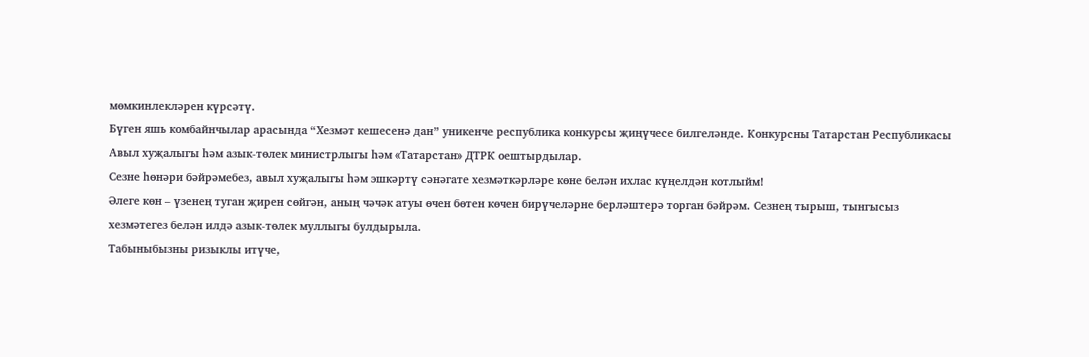мөмкинлекләрен күрсәтү.
Бүген яшь комбайнчылар арасында “Хезмәт кешесенә дан” уникенче республика конкурсы җиңүчесе билгеләнде. Конкурсны Татарстан Республикасы Авыл хуҗалыгы һәм азык-төлек министрлыгы һәм «Татарстан» ДТРК оештырдылар.
Сезне һөнәри бәйрәмебез, авыл хуҗалыгы һәм эшкәртү сәнәгате хезмәткәрләре көне белән ихлас күңелдән котлыйм!
Әлеге көн – үзенең туган җирен сөйгән, аның чәчәк атуы өчен бөтен көчен бирүчеләрне берләштерә торган бәйрәм. Сезнең тырыш, тынгысыз хезмәтегез белән илдә азык-төлек муллыгы булдырыла.
Табыныбызны ризыклы итүче,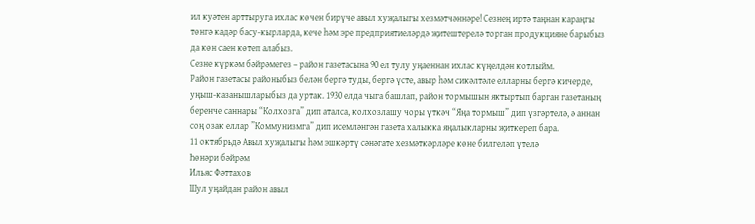ил куәтен арттыруга ихлас көчен бирүче авыл хуҗалыгы хезмәтчәннәре! Сезнең иртә таңнан караңгы төнгә кадәр басу-кырларда, кече һәм эре предприятиеләрдә җитештерелә торган продукцияне барыбыз да көн саен көтеп алабыз.
Сезне күркәм бәйрәмегез – район газетасына 90 ел тулу уңаеннан ихлас күңелдән котлыйм.
Район газетасы районыбыз белән бергә туды, бергә үсте, авыр һәм сикәлтәле елларны бергә кичерде, уңыш-казанышларыбыз да уртак. 1930 елда чыга башлап, район тормышын яктыртып барган газетаның беренче саннары “Колхозга” дип аталса, колхозлашу чоры үткәч “Яңа тормыш” дип үзгәртелә, ә аннан соң озак еллар ”Коммунизмга” дип исемләнгән газета халыкка яңалыкларны җиткереп бара.
11 октябрьдә Авыл хуҗалыгы һәм эшкәртү сәнәгате хезмәткәрләре көне билгеләп үтелә
Һөнәри бәйрәм
Ильяс Фәттахов
Шул уңайдан район авыл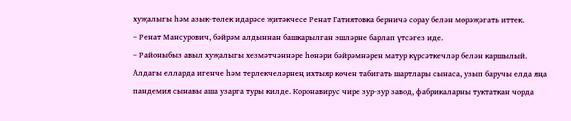хуҗалыгы һәм азык-төлек идарәсе җитәкчесе Ренат Гатиятовка берничә сорау белән мөрәҗәгать иттек.
– Ренат Мансурович, бәйрәм алдыннан башкарылган эшләрне барлап үтсәгез иде.
– Районыбыз авыл хуҗалыгы хезмәтчәннәре һөнәри бәйрәмнәрен матур күрсәткечләр белән каршылый. Алдагы елларда игенче һәм терлекчеләрнең ихтыяр көчен табигать шартлары сынаса, узып баручы елда яңа пандемия сынавы аша узарга туры килде. Коронавирус чире зур-зур завод, фабрикаларны туктаткан чорда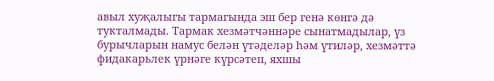авыл хуҗалыгы тармагында эш бер генә көнгә дә тукталмады. Тармак хезмәтчәннәре сынатмадылар, үз бурычларын намус белән үтәделәр һәм үтиләр, хезмәттә фидакарьлек үрнәге күрсәтеп, яхшы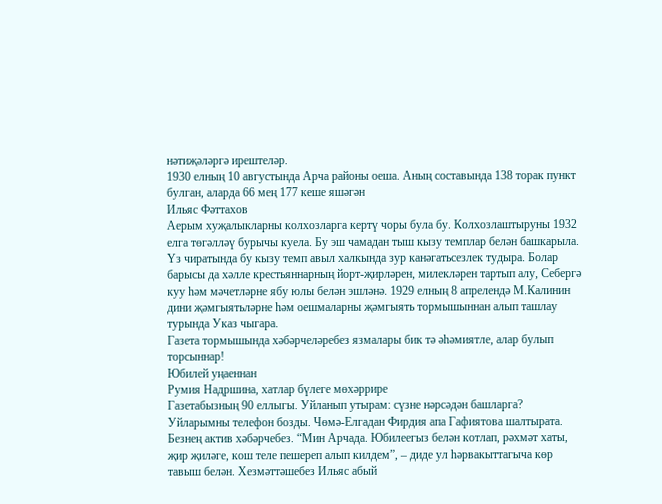нәтиҗәләргә ирештеләр.
1930 елның 10 августында Арча районы оеша. Аның составында 138 торак пункт булган, аларда 66 мең 177 кеше яшәгән
Ильяс Фәттахов
Аерым хуҗалыкларны колхозларга кертү чоры була бу. Колхозлаштыруны 1932 елга төгәлләү бурычы куела. Бу эш чамадан тыш кызу темплар белән башкарыла. Үз чиратында бу кызу темп авыл халкында зур канәгатьсезлек тудыра. Болар барысы да хәлле крестьяннарның йорт-җирләрен, милекләрен тартып алу, Себергә куу һәм мәчетләрне ябу юлы белән эшләнә. 1929 елның 8 апрелендә М.Калинин дини җәмгыятьләрне һәм оешмаларны җәмгыять тормышыннан алып ташлау турында Указ чыгара.
Газета тормышында хәбәрчеләребез язмалары бик тә әһәмиятле, алар булып торсыннар!
Юбилей уңаеннан
Румия Надршина, хатлар бүлеге мөхәррире
Газетабызның 90 еллыгы. Уйланып утырам: сүзне нәрсәдән башларга? Уйларымны телефон бозды. Чөмә-Елгадан Фирдия апа Гафиятова шалтырата. Безнең актив хәбәрчебез. “Мин Арчада. Юбилеегыз белән котлап, рәхмәт хаты, җир җиләге, кош теле пешереп алып килдем”, – диде ул һәрвакыттагыча көр тавыш белән. Хезмәттәшебез Ильяс абый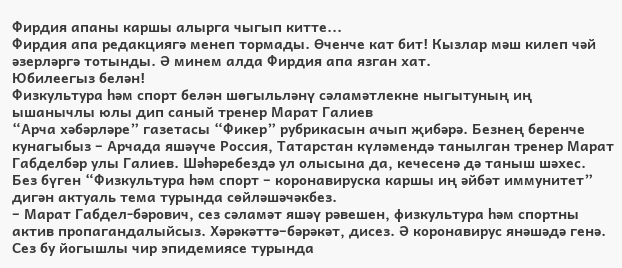Фирдия апаны каршы алырга чыгып китте...
Фирдия апа редакциягә менеп тормады. Өченче кат бит! Кызлар мәш килеп чәй әзерләргә тотынды. Ә минем алда Фирдия апа язган хат.
Юбилеегыз белән!
Физкультура һәм спорт белән шөгыльләнү сәламәтлекне ныгытуның иң ышанычлы юлы дип саный тренер Марат Галиев
“Арча хәбәрләре” газетасы “Фикер” рубрикасын ачып җибәрә. Безнең беренче кунагыбыз – Арчада яшәүче Россия, Татарстан күләмендә танылган тренер Марат Габделбәр улы Галиев. Шәһәребездә ул олысына да, кечесенә дә таныш шәхес.
Без бүген “Физкультура һәм спорт – коронавируска каршы иң әйбәт иммунитет” дигән актуаль тема турында сөйләшәчәкбез.
– Марат Габдел-бәрович, сез сәламәт яшәү рәвешен, физкультура һәм спортны актив пропагандалыйсыз. Хәрәкәттә–бәрәкәт, дисез. Ә коронавирус янәшәдә генә. Сез бу йогышлы чир эпидемиясе турында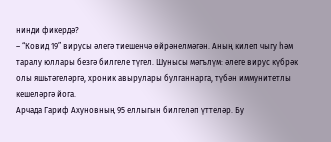нинди фикердә?
– “Ковид 19” вирусы әлегә тиешенчә өйрәнелмәгән. Аның килеп чыгу һәм таралу юллары безгә билгеле түгел. Шунысы мәгълүм: әлеге вирус күбрәк олы яшьтәгеләргә, хроник авырулары булганнарга, түбән иммунитетлы кешеләргә йога.
Арчада Гариф Ахуновның 95 еллыгын билгеләп үттеләр. Бу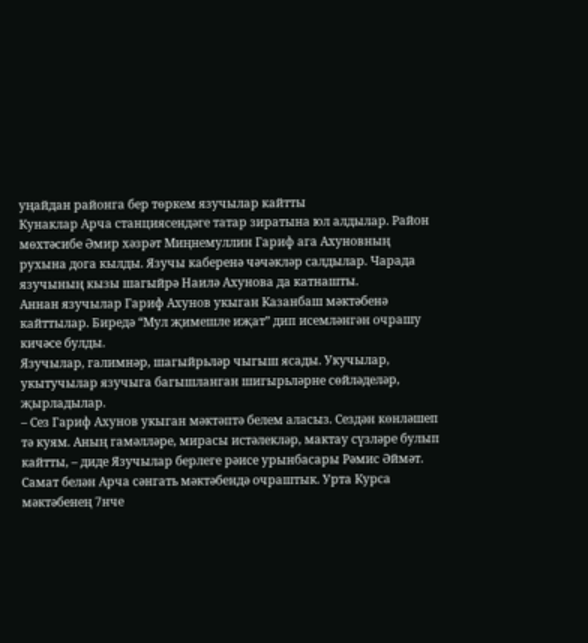уңайдан районга бер төркем язучылар кайтты
Кунаклар Арча станциясендәге татар зиратына юл алдылар. Район мөхтәсибе Әмир хәзрәт Миңнемуллин Гариф ага Ахуновның рухына дога кылды. Язучы каберенә чәчәкләр салдылар. Чарада язучының кызы шагыйрә Наилә Ахунова да катнашты.
Аннан язучылар Гариф Ахунов укыган Казанбаш мәктәбенә кайттылар. Биредә “Мул җимешле иҗат” дип исемләнгән очрашу кичәсе булды.
Язучылар, галимнәр, шагыйрьләр чыгыш ясады. Укучылар, укытучылар язучыга багышланган шигырьләрне сөйләделәр, җырладылар.
– Сез Гариф Ахунов укыган мәктәптә белем аласыз. Сездән көнләшеп тә куям. Аның гамәлләре, мирасы истәлекләр, мактау сүзләре булып кайтты, – диде Язучылар берлеге рәисе урынбасары Рәмис Әймәт.
Самат белән Арча сәнгать мәктәбендә очраштык. Урта Курса мәктәбенең 7нче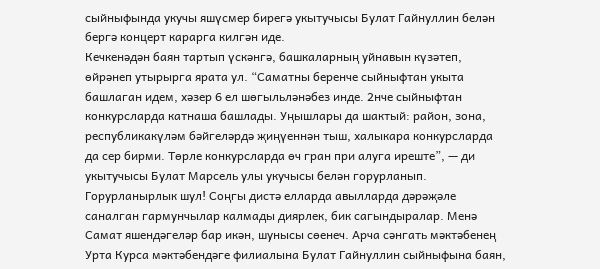сыйныфында укучы яшүсмер бирегә укытучысы Булат Гайнуллин белән бергә концерт карарга килгән иде.
Кечкенәдән баян тартып үскәнгә, башкаларның уйнавын күзәтеп, өйрәнеп утырырга ярата ул. “Саматны беренче сыйныфтан укыта башлаган идем, хәзер 6 ел шөгыльләнәбез инде. 2нче сыйныфтан конкурсларда катнаша башлады. Уңышлары да шактый: район, зона, республикакүләм бәйгеләрдә җиңүеннән тыш, халыкара конкурсларда да сер бирми. Төрле конкурсларда өч гран при алуга иреште”, — ди укытучысы Булат Марсель улы укучысы белән горурланып. Горурланырлык шул! Соңгы дистә елларда авылларда дәрәҗәле саналган гармунчылар калмады диярлек, бик сагындыралар. Менә Самат яшендәгеләр бар икән, шунысы сөенеч. Арча сәнгать мәктәбенең Урта Курса мәктәбендәге филиалына Булат Гайнуллин сыйныфына баян,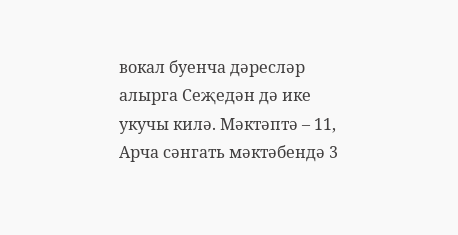вокал буенча дәресләр алырга Сеҗедән дә ике укучы килә. Мәктәптә – 11, Арча сәнгать мәктәбендә 3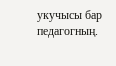укучысы бар педагогның.